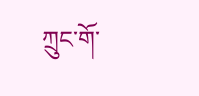ཀྲུང་གོ་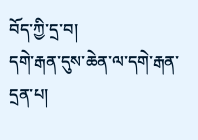བོད་ཀྱི་དྲ་བ།
དགེ་རྒན་དུས་ཆེན་ལ་དགེ་རྒན་དྲན་པ།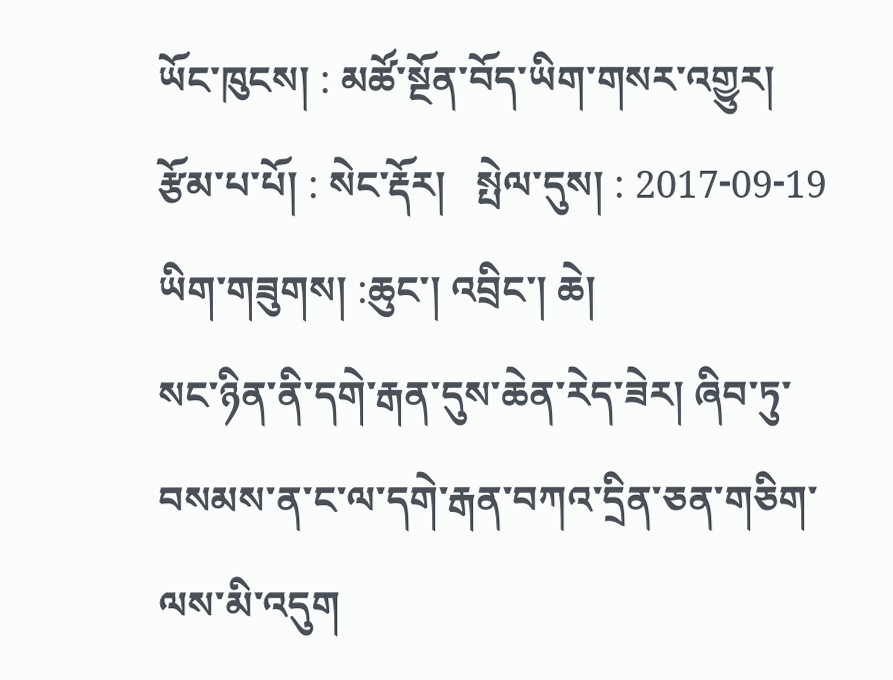ཡོང་ཁུངས། : མཚོ་སྔོན་བོད་ཡིག་གསར་འགྱུར།   རྩོམ་པ་པོ། : སེང་རྡོར།   སྤེལ་དུས། : 2017-09-19
ཡིག་གཟུགས། :ཆུང་། འབྲིང་། ཆེ།
སང་ཉིན་ནི་དགེ་རྒན་དུས་ཆེན་རེད་ཟེར། ཞིབ་ཏུ་བསམས་ན་ང་ལ་དགེ་རྒན་བཀའ་དྲིན་ཅན་གཅིག་ལས་མི་འདུག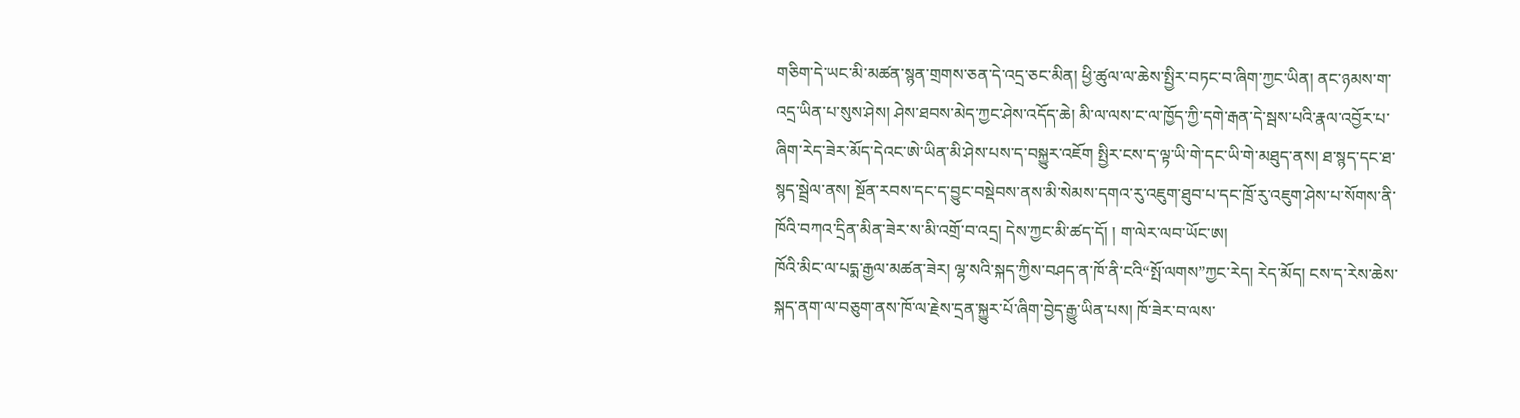གཅིག་དེ་ཡང་མི་མཚན་སྙན་གྲགས་ཅན་དེ་འདྲ་ཅང་མིན། ཕྱི་ཚུལ་ལ་ཆེས་སྤྱིར་བཏང་བ་ཞིག་ཀྱང་ཡིན། ནང་ཉམས་ག་འདྲ་ཡིན་པ་སུས་ཤེས། ཤེས་ཐབས་མེད་ཀྱང་ཤེས་འདོད་ཆེ། མི་ལ་ལས་ང་ལ་ཁྱོད་ཀྱི་དགེ་རྒན་དེ་སྦས་པའི་རྣལ་འབྱོར་པ་ཞིག་རེད་ཟེར་མོད་དེའང་ཨེ་ཡིན་མི་ཤེས་པས་ད་བསྐྱུར་འཇོག སྤྱིར་ངས་ད་ལྟ་ཡི་གེ་དང་ཡི་གེ་མཐུད་ནས། ཐ་སྙད་དང་ཐ་སྙད་སྦྲེལ་ནས། སྔོན་རབས་དང་ད་བྱུང་བསྡེབས་ནས་མི་སེམས་དགའ་རུ་འཇུག་ཐུབ་པ་དང་ཁྲོ་རུ་འཇུག་ཤེས་པ་སོགས་ནི་ཁོའི་བཀའ་དྲིན་མིན་ཟེར་ས་མི་འགྲོ་བ་འདྲ། དེས་ཀྱང་མི་ཚད་དོ། ། ག་ལེར་ལབ་ཡོང་ཨ།
ཁོའི་མིང་ལ་པདྨ་རྒྱལ་མཚན་ཟེར། ལྷ་སའི་སྐད་ཀྱིས་བཤད་ན་ཁོ་ནི་ངའི“སྤོ་ལགས”ཀྱང་རེད། རེད་མོད། ངས་ད་རེས་ཆེས་སྐད་ནག་ལ་བཅུག་ནས་ཁོ་ལ་རྗེས་དྲན་སྐྱུར་པོ་ཞིག་བྱེད་རྒྱུ་ཡིན་པས། ཁོ་ཟེར་བ་ལས་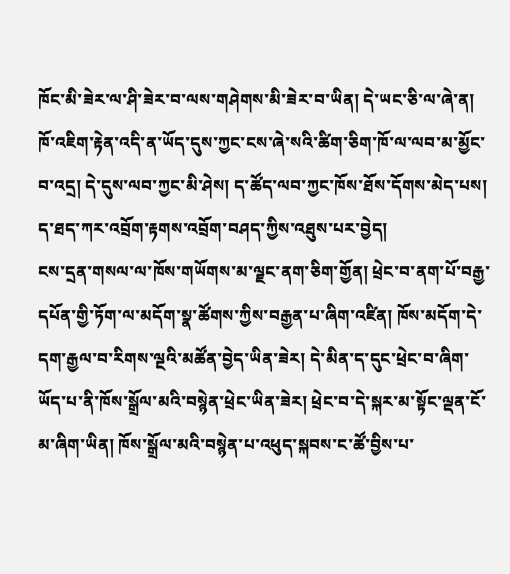ཁོང་མི་ཟེར་ལ་ཤི་ཟེར་བ་ལས་གཤེགས་མི་ཟེར་བ་ཡིན། དེ་ཡང་ཅི་ལ་ཞེ་ན། ཁོ་འཇིག་རྟེན་འདི་ན་ཡོད་དུས་ཀྱང་ངས་ཞེ་སའི་ཚིག་ཅིག་ཁོ་ལ་ལབ་མ་མྱོང་བ་འདྲ། དེ་དུས་ལབ་ཀྱང་མི་ཤེས། ད་ཚོད་ལབ་ཀྱང་ཁོས་ཐོས་དོགས་མེད་པས། ད་ཐད་ཀར་འབྲོག་རྟགས་འབྲོག་བཤད་ཀྱིས་འཐུས་པར་བྱེད།
ངས་དྲན་གསལ་ལ་ཁོས་གཡོགས་མ་ལྗང་ནག་ཅིག་གྱོན། ཕྲེང་བ་ནག་པོ་བརྒྱ་དཔོན་གྱི་ཏོག་ལ་མདོག་སྣ་ཚོགས་ཀྱིས་བརྒྱན་པ་ཞིག་འཛིན། ཁོས་མདོག་དེ་དག་རྒྱལ་བ་རིགས་ལྔའི་མཚོན་བྱེད་ཡིན་ཟེར། དེ་མིན་ད་དུང་ཕྲེང་བ་ཞིག་ཡོད་པ་ནི་ཁོས་སྒྲོལ་མའི་བསྙེན་ཕྲེང་ཡིན་ཟེར། ཕྲེང་བ་དེ་སྐར་མ་སྟོང་ལྡན་ངོ་མ་ཞིག་ཡིན། ཁོས་སྒྲོལ་མའི་བསྙེན་པ་འཕུད་སྐབས་ང་ཚོ་བྱིས་པ་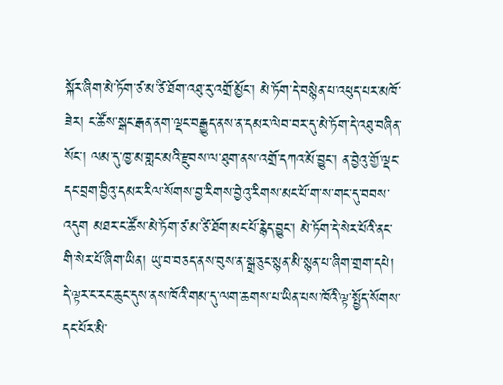སྐོར་ཞིག་མེ་ཏོག་ཙ་མ་ཙི་ཐོག་འཐུ་རུ་འགྲོ་མྱོང་། མེ་ཏོག་དེ་བསྙེན་པ་འཕུད་པར་མཁོ་ཟེར། ང་ཚོས་སྒང་རྒན་ནག་ལྡང་བརྒྱུད་ནས་ན་དམར་ལེབ་བར་དུ་མེ་ཏོག་དེ་འཐུ་བཞིན་སོང་། ལམ་དུ་ཁྱ་མ་གླང་མའི་རྫུབས་ལ་ཐུག་ནས་འགྲོ་དཀའ་མོ་བྱུང་། ན་བྱེའུ་གྱོ་ལྡང་དང་བྲག་བྱིའུ་དམར་རིལ་སོགས་བྱ་རིགས་བྱེའུ་རིགས་མང་པོ་ག་ས་གང་དུ་བབས་འདུག མཐར་ང་ཚོས་མེ་ཏོག་ཙ་མ་ཙི་ཐོག་མང་པོ་རྙེད་བྱུང་། མེ་ཏོག་དེ་སེར་པོའི་ནང་གི་སེར་པོ་ཞིག་ཡིན། ཡུ་བ་བཅད་ནས་བུས་ན་སྒྲ་ཅུང་སྙན་མི་སྙན་པ་ཞིག་གྲག་དཔེ།
དེ་ལྟར་ང་རང་ཆུང་དུས་ནས་ཁོའི་གམ་དུ་ལག་ཆགས་པ་ཡིན་པས་ཁོའི་ལྟ་སྤྱོད་སོགས་དང་པོར་མི་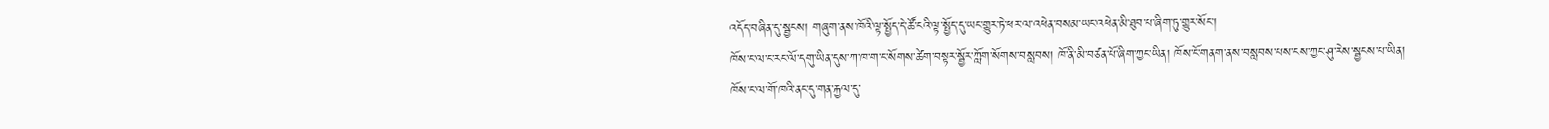འདོད་བཞིན་དུ་སྦྱངས། གཞུག་ནས་ཁོའི་ལྟ་སྤྱོད་དེ་ཚོ་ངའི་ལྟ་སྤྱོད་དུ་ཡང་གྱུར་ཏེ་ཕར་ལ་འཕེན་བསམ་ཡང་འཕེན་མི་ཐུབ་པ་ཞིག་ཏུ་གྱུར་སོང་།
ཁོས་ང་ལ་ང་རང་ལོ་དགུ་ཡིན་དུས་ཀ་ཁ་ག་ང་སོགས་ཚེག་བསྟར་སྦྱོར་ཀློག་སོགས་བསླབས། ཁོ་ནི་མི་བཙན་པོ་ཞིག་ཀྱང་ཡིན། ཁོས་ངོ་གནག་ནས་བསླབས་པས་ངས་ཀྱང་ཤུ་རེས་སྦྱངས་པ་ཡིན། ཁོས་ང་ལ་གོ་ཁའི་ནང་དུ་གན་རྐྱལ་དུ་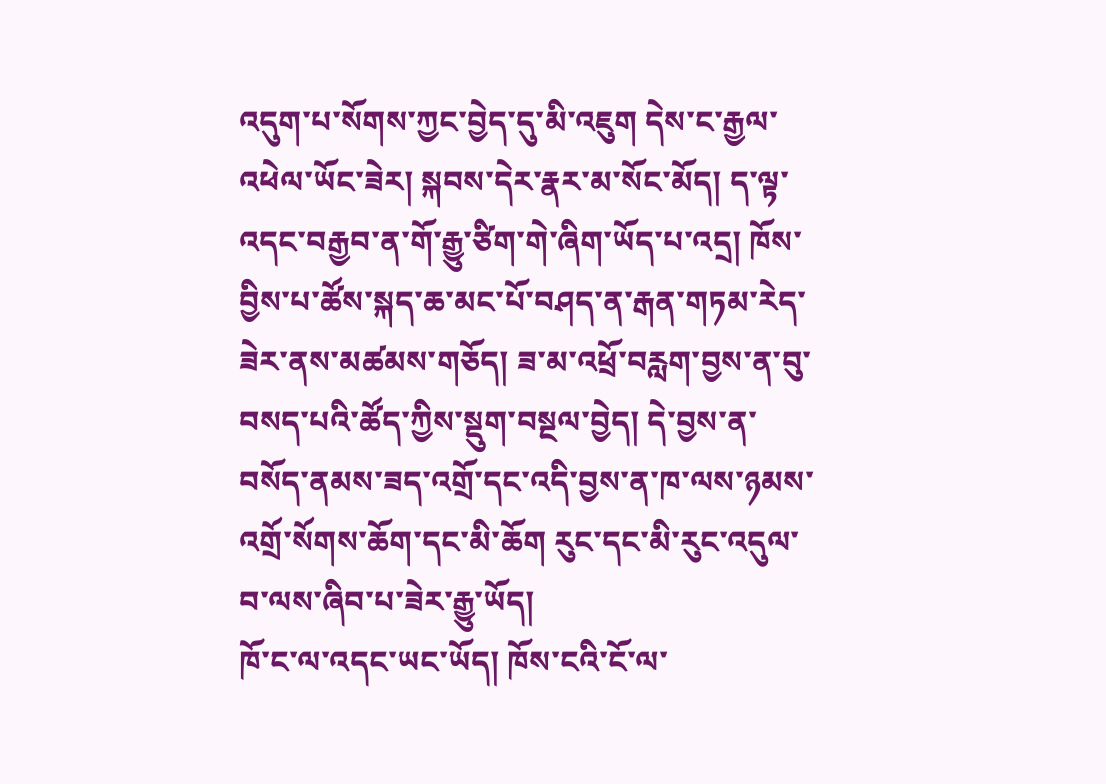འདུག་པ་སོགས་ཀྱང་བྱེད་དུ་མི་འཇུག དེས་ང་རྒྱལ་འཕེལ་ཡོང་ཟེར། སྐབས་དེར་རྣར་མ་སོང་མོད། ད་ལྟ་འདང་བརྒྱབ་ན་གོ་རྒྱུ་ཙིག་གེ་ཞིག་ཡོད་པ་འདྲ། ཁོས་བྱིས་པ་ཚོས་སྐད་ཆ་མང་པོ་བཤད་ན་རྒན་གཏམ་རེད་ཟེར་ནས་མཚམས་གཅོད། ཟ་མ་འཕྲོ་བརླག་བྱས་ན་བུ་བསད་པའི་ཚོད་ཀྱིས་སྡུག་བསྔལ་བྱེད། དེ་བྱས་ན་བསོད་ནམས་ཟད་འགྲོ་དང་འདི་བྱས་ན་ཁ་ལས་ཉམས་འགྲོ་སོགས་ཆོག་དང་མི་ཆོག རུང་དང་མི་རུང་འདུལ་བ་ལས་ཞིབ་པ་ཟེར་རྒྱུ་ཡོད།
ཁོ་ང་ལ་འདང་ཡང་ཡོད། ཁོས་ངའི་ངོ་ལ་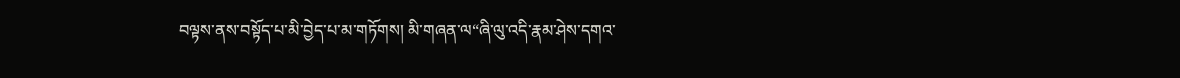བལྟས་ནས་བསྟོད་པ་མི་བྱེད་པ་མ་གཏོགས། མི་གཞན་ལ“ཞི་ལུ་འདི་རྣམ་ཤེས་དགའ་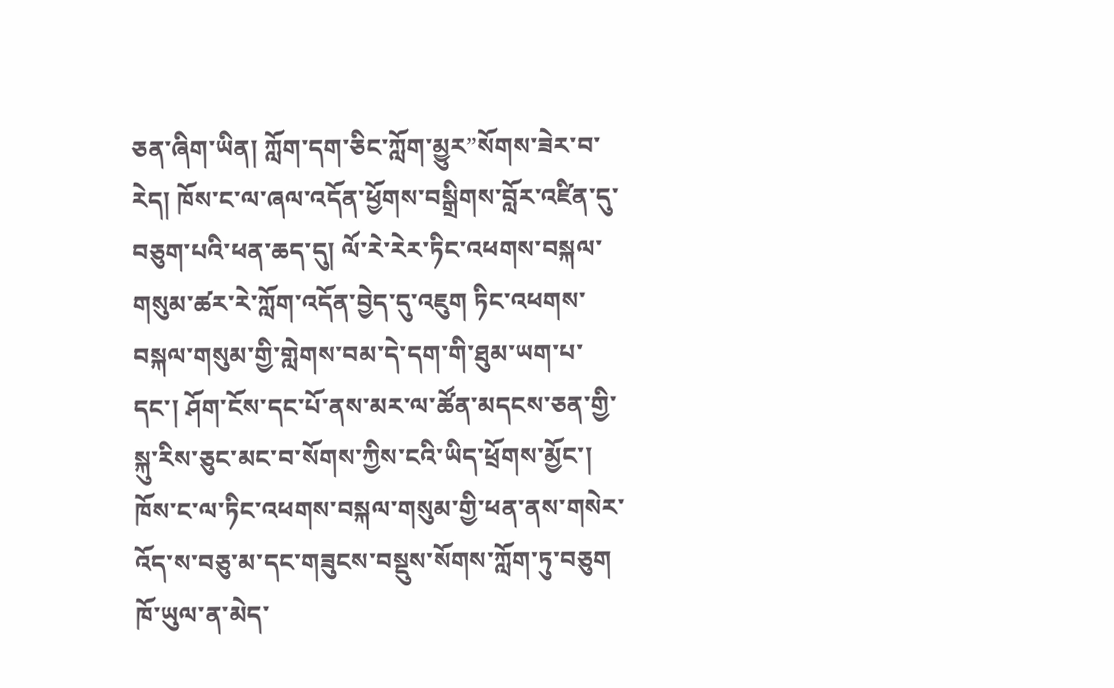ཅན་ཞིག་ཡིན། ཀློག་དག་ཅིང་ཀློག་མྱུར”སོགས་ཟེར་བ་རེད། ཁོས་ང་ལ་ཞལ་འདོན་ཕྱོགས་བསྒྲིགས་བློར་འཛིན་དུ་བཅུག་པའི་ཕན་ཆད་དུ། ལོ་རེ་རེར་ཏིང་འཕགས་བསྐལ་གསུམ་ཚར་རེ་ཀློག་འདོན་བྱེད་དུ་འཇུག ཏིང་འཕགས་བསྐལ་གསུམ་གྱི་གླེགས་བམ་དེ་དག་གི་ཐུམ་ཡག་པ་དང་། ཤོག་ངོས་དང་པོ་ནས་མར་ལ་ཚོན་མདངས་ཅན་གྱི་སྐུ་རིས་ཅུང་མང་བ་སོགས་ཀྱིས་ངའི་ཡིད་ཕྲོགས་མྱོང་། ཁོས་ང་ལ་ཏིང་འཕགས་བསྐལ་གསུམ་གྱི་ཕན་ནས་གསེར་འོད་ས་བཅུ་མ་དང་གཟུངས་བསྡུས་སོགས་ཀློག་ཏུ་བཅུག
ཁོ་ཡུལ་ན་མེད་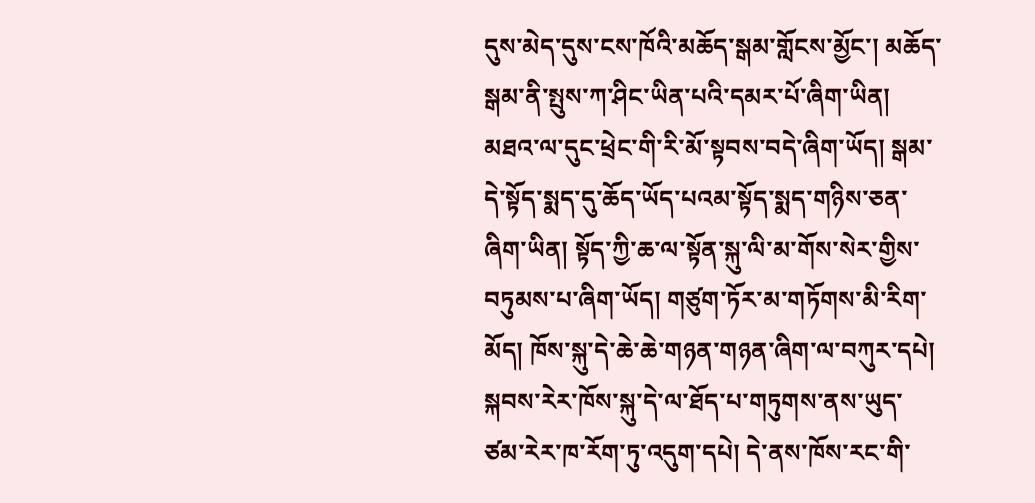དུས་མེད་དུས་ངས་ཁོའི་མཆོད་སྒམ་གློངས་མྱོང་། མཆོད་སྒམ་ནི་སྤུས་ཀ་ཤིང་ཡིན་པའི་དམར་པོ་ཞིག་ཡིན། མཐའ་ལ་དུང་ཕྲེང་གི་རི་མོ་སྟབས་བདེ་ཞིག་ཡོད། སྒམ་དེ་སྟོད་སྨད་དུ་ཆོད་ཡོད་པའམ་སྟོད་སྨད་གཉིས་ཅན་ཞིག་ཡིན། སྟོད་ཀྱི་ཆ་ལ་སྟོན་སྐུ་ལི་མ་གོས་སེར་གྱིས་བཏུམས་པ་ཞིག་ཡོད། གཙུག་ཏོར་མ་གཏོགས་མི་རིག་མོད། ཁོས་སྐུ་དེ་ཆེ་ཆེ་གཉན་གཉན་ཞིག་ལ་བཀུར་དཔེ། སྐབས་རེར་ཁོས་སྐུ་དེ་ལ་ཐོད་པ་གཏུགས་ནས་ཡུད་ཙམ་རེར་ཁ་རོག་ཏུ་འདུག་དཔེ། དེ་ནས་ཁོས་རང་གི་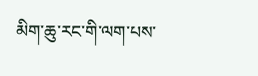མིག་ཆུ་རང་གི་ལག་པས་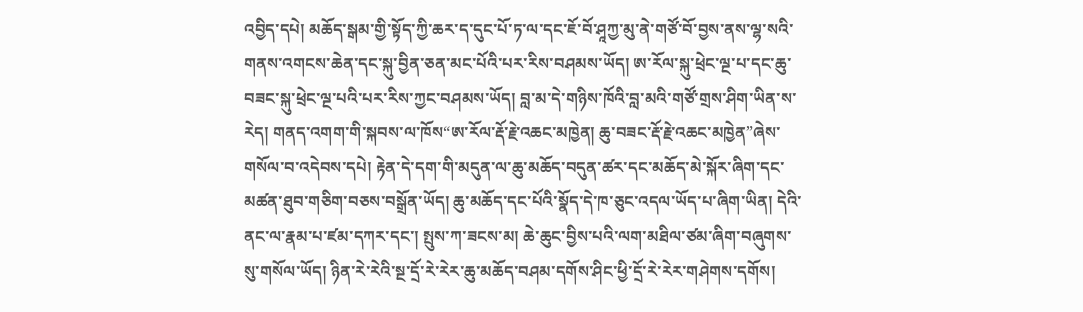འབྱིད་དཔེ། མཆོད་སྒམ་གྱི་སྟོད་ཀྱི་ཆར་ད་དུང་པོ་ཏ་ལ་དང་ཇོ་བོ་ཤཱཀྱ་མུ་ནེ་གཙོ་བོ་བྱས་ནས་ལྷ་སའི་གནས་འགངས་ཆེན་དང་སྐུ་བྱིན་ཅན་མང་པོའི་པར་རིས་བཤམས་ཡོད། ཨ་རོལ་སྐུ་ཕྲེང་ལྔ་པ་དང་ཆུ་བཟང་སྐུ་ཕྲེང་ལྔ་པའི་པར་རིས་ཀྱང་བཤམས་ཡོད། བླ་མ་དེ་གཉིས་ཁོའི་བླ་མའི་གཙོ་གྲས་ཤིག་ཡིན་ས་རེད། གནད་འགག་གི་སྐབས་ལ་ཁོས“ཨ་རོལ་རྡོ་རྗེ་འཆང་མཁྱེན། ཆུ་བཟང་རྡོ་རྗེ་འཆང་མཁྱེན”ཞེས་གསོལ་བ་འདེབས་དཔེ། རྟེན་དེ་དག་གི་མདུན་ལ་ཆུ་མཆོད་བདུན་ཚར་དང་མཆོད་མེ་སྐོར་ཞིག་དང་མཚན་ཐུབ་གཅིག་བཅས་བསྒྲོན་ཡོད། ཆུ་མཆོད་དང་པོའི་སྣོད་དེ་ཁ་ཅུང་འདལ་ཡོད་པ་ཞིག་ཡིན། དེའི་ནང་ལ་རྣམ་པ་ཛམ་དཀར་དང་། སྤུས་ཀ་ཟངས་མ། ཆེ་ཆུང་བྱིས་པའི་ལག་མཐིལ་ཙམ་ཞིག་བཞུགས་སུ་གསོལ་ཡོད། ཉིན་རེ་རེའི་སྔ་དྲོ་རེ་རེར་ཆུ་མཆོད་བཤམ་དགོས་ཤིང་ཕྱི་དྲོ་རེ་རེར་གཤེགས་དགོས།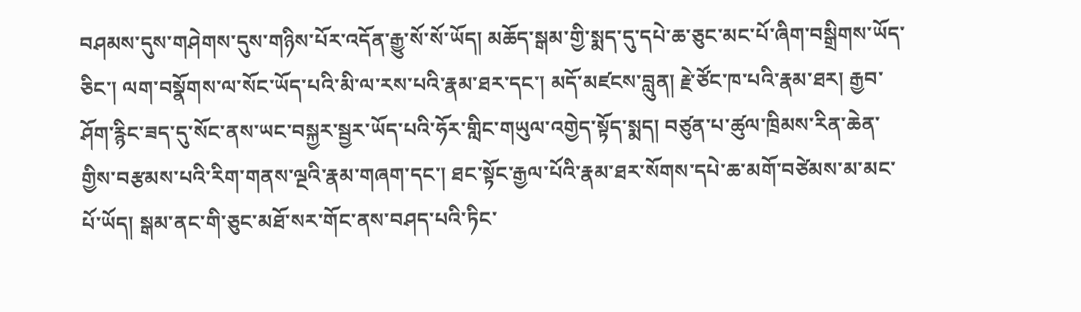བཤམས་དུས་གཤེགས་དུས་གཉིས་པོར་འདོན་རྒྱུ་སོ་སོ་ཡོད། མཆོད་སྒམ་གྱི་སྨད་དུ་དཔེ་ཆ་ཅུང་མང་པོ་ཞིག་བསྒྲིགས་ཡོད་ཅིང་། ལག་བསྣོགས་ལ་སོང་ཡོད་པའི་མི་ལ་རས་པའི་རྣམ་ཐར་དང་། མདོ་མཛངས་བླུན། རྗེ་ཙོང་ཁ་པའི་རྣམ་ཐར། རྒྱབ་ཤོག་རྙིང་ཟད་དུ་སོང་ནས་ཡང་བསྐྱར་སྦྱར་ཡོད་པའི་ཧོར་གླིང་གཡུལ་འགྱེད་སྟོད་སྨད། བཙུན་པ་ཚུལ་ཁྲིམས་རིན་ཆེན་གྱིས་བརྩམས་པའི་རིག་གནས་ལྔའི་རྣམ་གཞག་དང་། ཐང་སྟོང་རྒྱལ་པོའི་རྣམ་ཐར་སོགས་དཔེ་ཆ་མགོ་བཙེམས་མ་མང་པོ་ཡོད། སྒམ་ནང་གི་ཅུང་མཐོ་སར་གོང་ནས་བཤད་པའི་ཏིང་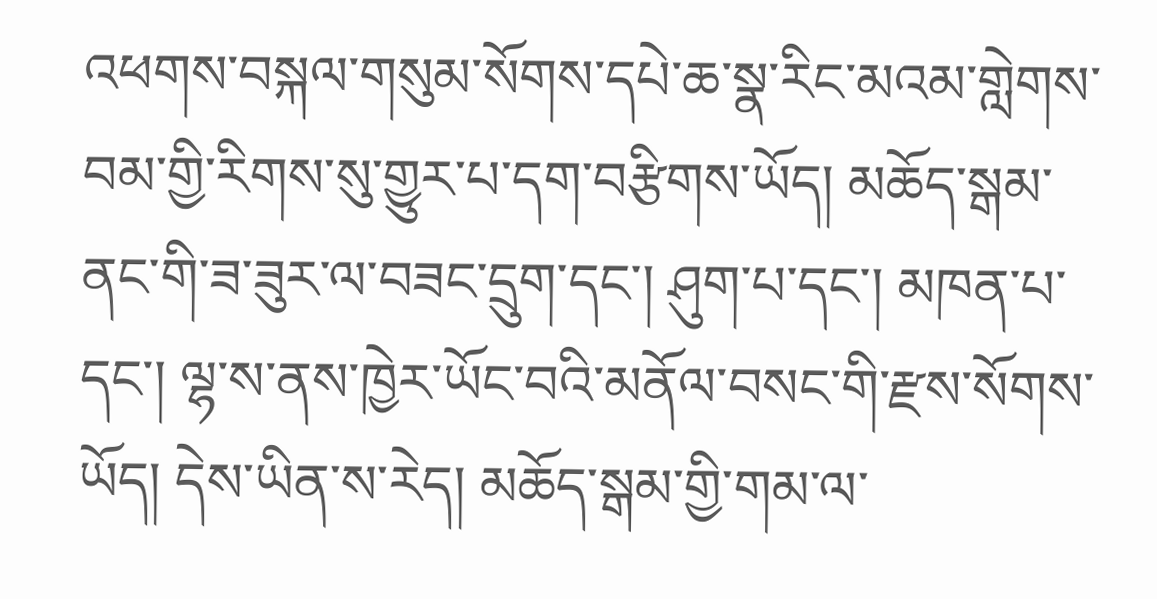འཕགས་བསྐལ་གསུམ་སོགས་དཔེ་ཆ་སྣ་རིང་མའམ་གླེགས་བམ་གྱི་རིགས་སུ་གྱུར་པ་དག་བརྩིགས་ཡོད། མཆོད་སྒམ་ནང་གི་ཟ་ཟུར་ལ་བཟང་དྲུག་དང་། ཤུག་པ་དང་། མཁན་པ་དང་། ལྷ་ས་ནས་ཁྱེར་ཡོང་བའི་མནོལ་བསང་གི་རྫས་སོགས་ཡོད། དེས་ཡིན་ས་རེད། མཆོད་སྒམ་གྱི་གམ་ལ་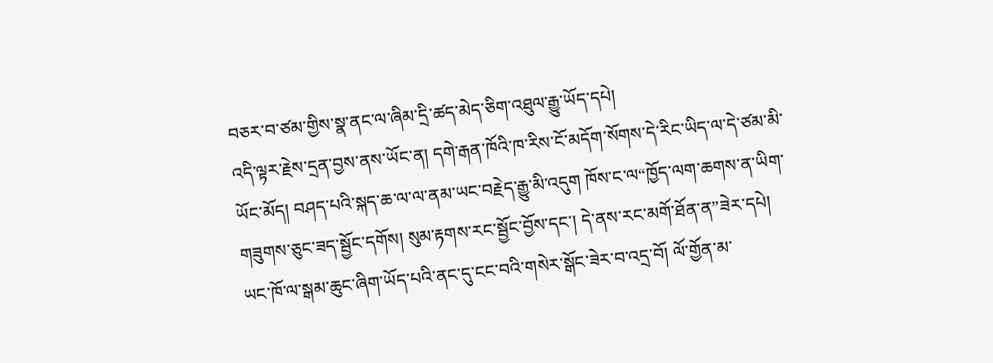བཅར་བ་ཙམ་གྱིས་སྣ་ནང་ལ་ཞིམ་དྲི་ཚད་མེད་ཅིག་འཐུལ་རྒྱུ་ཡོད་དཔེ།
འདི་ལྟར་རྗེས་དྲན་བྱས་ནས་ཡོང་ན། དགེ་རྒན་ཁོའི་ཁ་རིས་ངོ་མདོག་སོགས་དེ་རིང་ཡིད་ལ་དེ་ཙམ་མི་ཡོང་མོད། བཤད་པའི་སྐད་ཆ་ལ་ལ་ནམ་ཡང་བརྗེད་རྒྱུ་མི་འདུག ཁོས་ང་ལ“ཁྱོད་ལག་ཆགས་ན་ཡིག་གཟུགས་ཅུང་ཟད་སྦྱོང་དགོས། སུམ་རྟགས་རང་སྦྱོང་བྱོས་དང་། དེ་ནས་རང་མགོ་ཐོན་ན”ཟེར་དཔེ།
ཡང་ཁོ་ལ་སྒམ་ཆུང་ཞིག་ཡོད་པའི་ནང་དུ་ངང་བའི་གསེར་སྒོང་ཟེར་བ་འདྲ་བོ། ལོ་གྱོན་མ་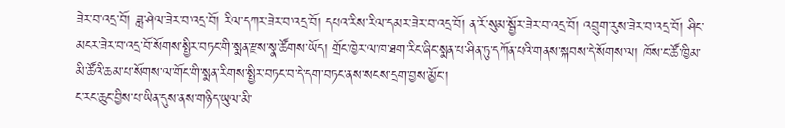ཟེར་བ་འདྲ་བོ། ཟླ་ཤེལ་ཟེར་བ་འདྲ་བོ། རིལ་དཀར་ཟེར་བ་འདྲ་བོ། དཔའ་རིས་རིལ་དམར་ཟེར་བ་འདྲ་བོ། ན་རོ་སུམ་སྦྱོར་ཟེར་བ་འདྲ་བོ། འབྲུག་རུས་ཟེར་བ་འདྲ་བོ། ཤིང་མངར་ཟེར་བ་འདྲ་བོ་སོགས་སྤྱིར་བཏང་གི་སྨན་རྫས་སྣ་ཚོགས་ཡོད། གྲོང་ཁྱེར་ལ་ཁ་ཐག་རིང་ཞིང་སྨན་པ་ཤིན་ཏུ་དཀོན་པའི་གནས་སྐབས་དེ་སོགས་ལ། ཁོས་ང་ཚོ་ཁྱིམ་མི་ཚོའི་ཆམ་པ་སོགས་ལ་གོང་གི་སྨན་རིགས་སྤྱིར་བཏང་བ་དེ་དག་བཏང་ནས་སངས་དྲག་བྱས་མྱོང་།
ང་རང་ཆུང་བྱིས་པ་ཡིན་དུས་ནས་གཉིད་ཡུལ་མི་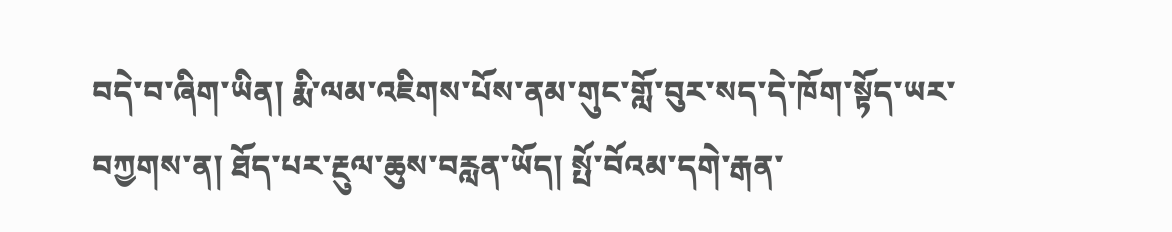བདེ་བ་ཞིག་ཡིན། རྨི་ལམ་འཇིགས་པོས་ནམ་གུང་གློ་བུར་སད་དེ་ཁོག་སྟོད་ཡར་བཀྱགས་ན། ཐོད་པར་རྔུལ་ཆུས་བརླན་ཡོད། སྤོ་བོའམ་དགེ་རྒན་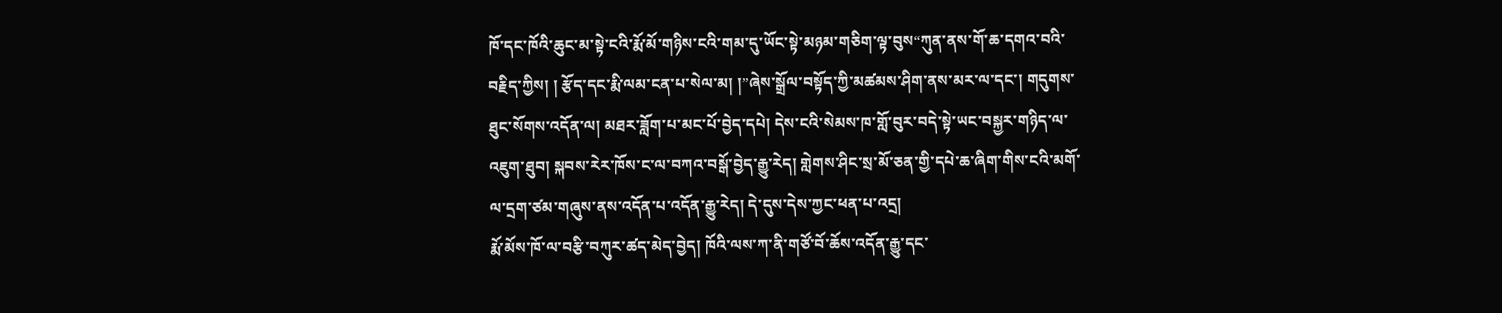ཁོ་དང་ཁོའི་ཆུང་མ་སྟེ་ངའི་རྨོ་མོ་གཉིས་ངའི་གམ་དུ་ཡོང་སྟེ་མཉམ་གཅིག་ལྟ་བུས“ཀུན་ནས་གོ་ཆ་དགའ་བའི་བརྗིད་ཀྱིས། ། རྩོད་དང་རྨི་ལམ་ངན་པ་སེལ་མ། །”ཞེས་སྒྲོལ་བསྟོད་ཀྱི་མཚམས་ཤིག་ནས་མར་ལ་དང་། གདུགས་ཐུང་སོགས་འདོན་ལ། མཐར་ཟློག་པ་མང་པོ་བྱེད་དཔེ། དེས་ངའི་སེམས་ཁ་གློ་བུར་བདེ་སྟེ་ཡང་བསྐྱར་གཉིད་ལ་འཇུག་ཐུབ། སྐབས་རེར་ཁོས་ང་ལ་བཀའ་བསྒོ་བྱེད་རྒྱུ་རེད། གླེགས་ཤིང་སྲ་མོ་ཅན་གྱི་དཔེ་ཆ་ཞིག་གིས་ངའི་མགོ་ལ་དྲག་ཙམ་གཞུས་ནས་འདོན་པ་འདོན་རྒྱུ་རེད། དེ་དུས་དེས་ཀྱང་ཕན་པ་འདྲ།
རྨོ་མོས་ཁོ་ལ་བརྩི་བཀུར་ཚད་མེད་བྱེད། ཁོའི་ལས་ཀ་ནི་གཙོ་བོ་ཆོས་འདོན་རྒྱུ་དང་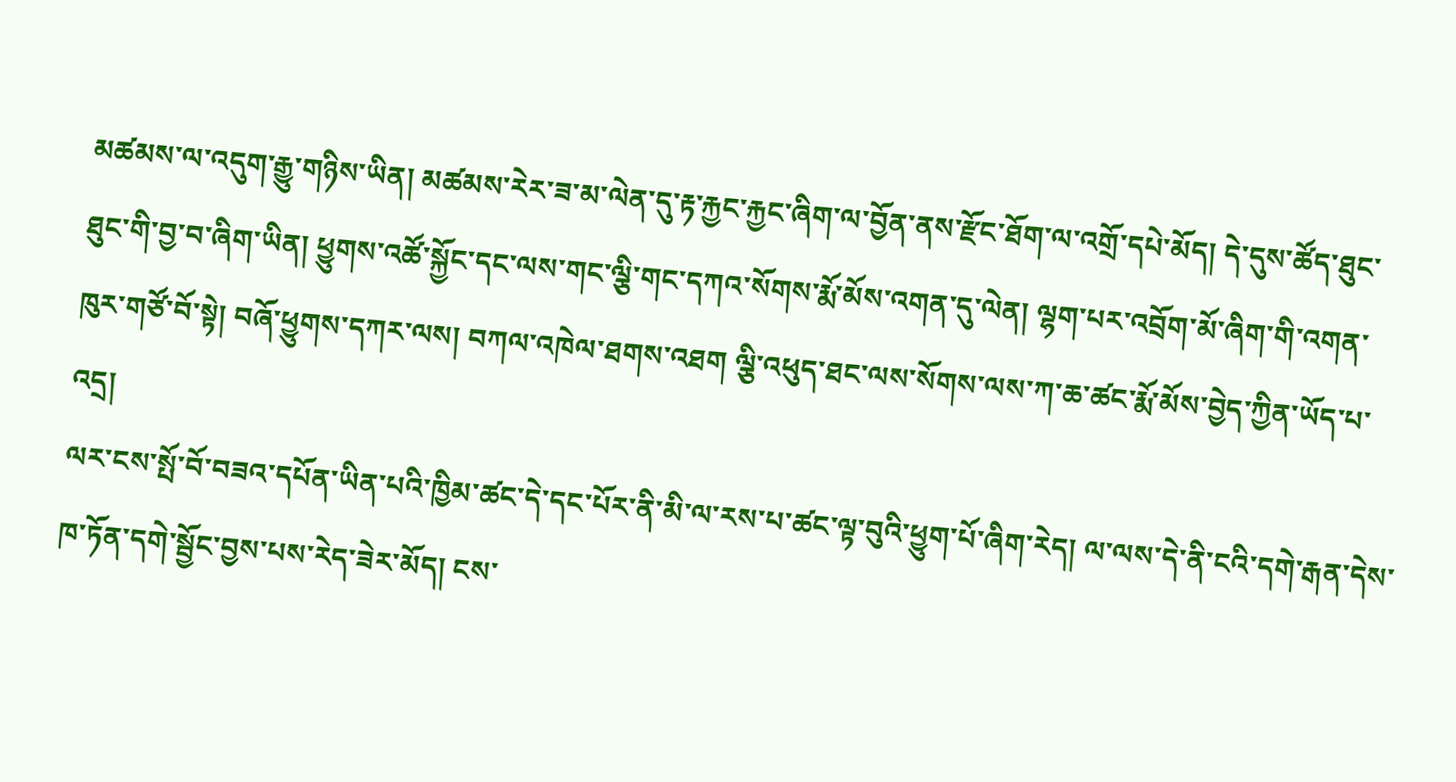མཚམས་ལ་འདུག་རྒྱུ་གཉིས་ཡིན། མཚམས་རེར་ཟ་མ་ལེན་དུ་རྟ་རྐྱང་རྐྱང་ཞིག་ལ་བྱོན་ནས་རྫོང་ཐོག་ལ་འགྲོ་དཔེ་མོད། དེ་དུས་ཚོད་ཐུང་ཐུང་གི་བྱ་བ་ཞིག་ཡིན། ཕྱུགས་འཚོ་སྐྱོང་དང་ལས་གང་ལྕི་གང་དཀའ་སོགས་རྨོ་མོས་འགན་དུ་ལེན། ལྷག་པར་འབྲོག་མོ་ཞིག་གི་འགན་ཁུར་གཙོ་བོ་སྟེ། བཞོ་ཕྱུགས་དཀར་ལས། བཀལ་འཁེལ་ཐགས་འཐག ལྕི་འཕུད་ཐང་ལས་སོགས་ལས་ཀ་ཆ་ཚང་རྨོ་མོས་བྱེད་ཀྱིན་ཡོད་པ་འདྲ།
ལར་ངས་སྤོ་བོ་བཟའ་དཔོན་ཡིན་པའི་ཁྱིམ་ཚང་དེ་དང་པོར་ནི་མི་ལ་རས་པ་ཚང་ལྟ་བུའི་ཕྱུག་པོ་ཞིག་རེད། ལ་ལས་དེ་ནི་ངའི་དགེ་རྒན་དེས་ཁ་ཏོན་དགེ་སྦྱོང་བྱས་པས་རེད་ཟེར་མོད། ངས་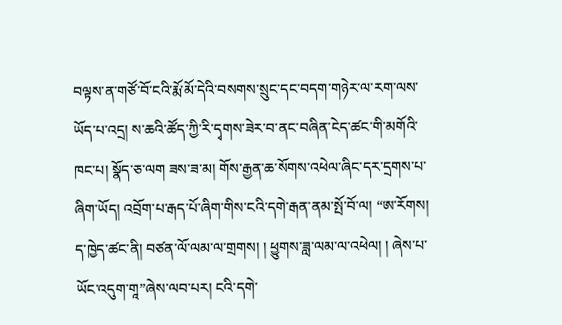བལྟས་ན་གཙོ་བོ་ངའི་རྨོ་མོ་དེའི་བསགས་སྲུང་དང་བདག་གཉེར་ལ་རག་ལས་ཡོད་པ་འདྲ། ས་ཆའི་ཚོད་ཀྱི་རི་དྭགས་ཟེར་བ་ནང་བཞིན་ངེད་ཚང་གི་མགོའི་ཁང་པ། སྣོད་ཅ་ལག ཟས་ཟ་མ། གོས་རྒྱན་ཆ་སོགས་འཕེལ་ཞིང་དར་དྲགས་པ་ཞིག་ཡོད། འབྲོག་པ་རྒད་པོ་ཞིག་གིས་ངའི་དགེ་རྒན་ནམ་སྤོ་བོ་ལ། “ཨ་རོགས། ད་ཁྱེད་ཚང་ནི། བཙན་ལོ་ལམ་ལ་གྲགས། ། ཕྱུགས་ཟླ་ལམ་ལ་འཕེལ། ། ཞེས་པ་ཡོང་འདུག་གཱ”ཞེས་ལབ་པར། ངའི་དགེ་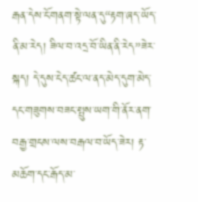རྒན་དེས་ངོ་གནག་སྟེ་ལན་དུ“རྟག་ཞད་ཡོད་ནི་མ་རེད། ཟིལ་བ་འདྲ་བོ་ཡིན་ནི་རེད”ཟེར་སྐད། དེ་དུས་ངེད་ཚང་ལ་ནད་མེད་དུག་མེད་དང་གཟུགས་བཟང་སྤུས་ཡག་གི་ནོར་ནག་བརྒྱ་གྲངས་ལས་བརྒལ་བ་ཡོད་ཟེར། རྟ་མཆོག་དང་རྒོད་མ་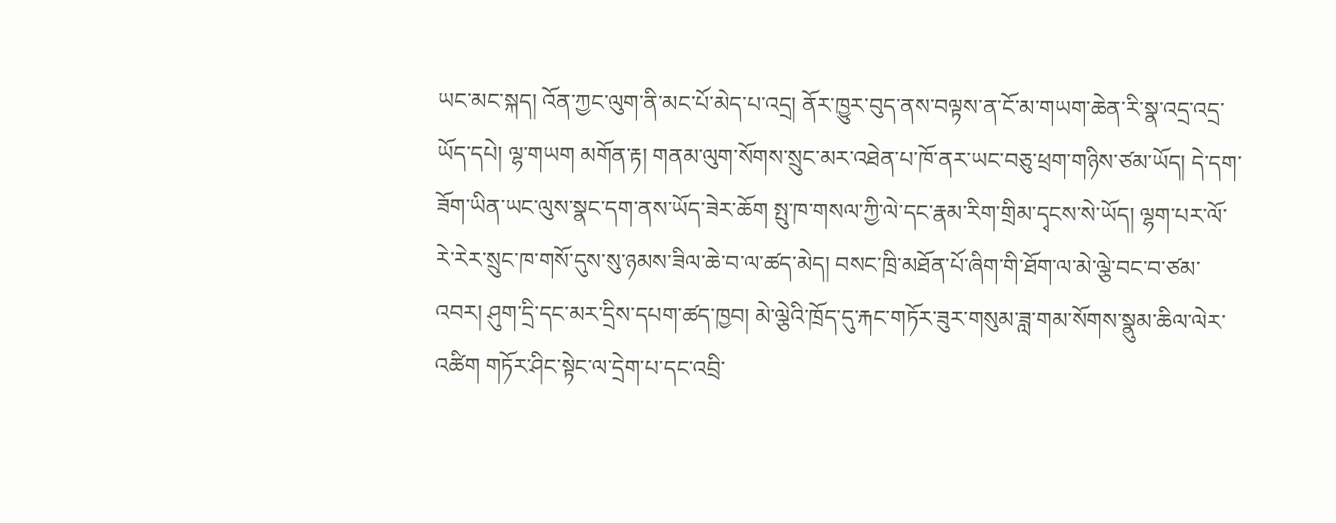ཡང་མང་སྐད། འོན་ཀྱང་ལུག་ནི་མང་པོ་མེད་པ་འདྲ། ནོར་ཁྱུར་བུད་ནས་བལྟས་ན་ངོ་མ་གཡག་ཆེན་རི་སྣ་འདྲ་འདྲ་ཡོད་དཔེ། ལྷ་གཡག མགོན་རྟ། གནམ་ལུག་སོགས་སྲུང་མར་འཐེན་པ་ཁོ་ནར་ཡང་བཅུ་ཕྲག་གཉིས་ཙམ་ཡོད། དེ་དག་ཟོག་ཡིན་ཡང་ལུས་སྣང་དག་ནས་ཡོད་ཟེར་ཆོག སྤུ་ཁ་གསལ་ཀྱི་ལེ་དང་རྣམ་རིག་གྲིམ་དྭངས་སེ་ཡོད། ལྷག་པར་ལོ་རེ་རེར་སྲུང་ཁ་གསོ་དུས་སུ་ཉམས་ཟིལ་ཆེ་བ་ལ་ཚད་མེད། བསང་ཁྲི་མཐོན་པོ་ཞིག་གི་ཐོག་ལ་མེ་ལྕེ་བང་བ་ཙམ་འབར། ཤུག་དྲི་དང་མར་དྲིས་དཔག་ཚད་ཁྱབ། མེ་ལྕེའི་ཁྲོད་དུ་རྐང་གཏོར་ཟུར་གསུམ་ཟླ་གམ་སོགས་སྣུམ་ཆིལ་ལེར་འཚིག གཏོར་ཤིང་སྟེང་ལ་དྲེག་པ་དང་འབྲི་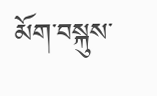མོག་བསྐུས་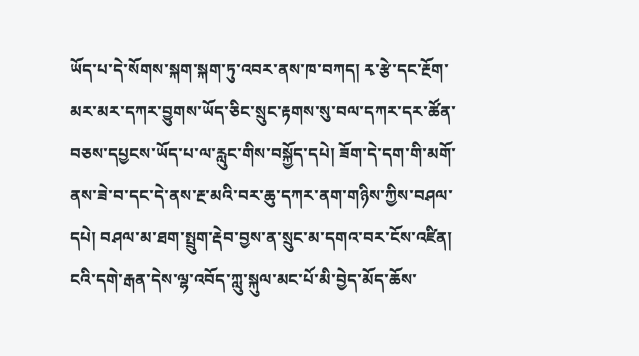ཡོད་པ་དེ་སོགས་སྐག་སྐག་ཏུ་འབར་ནས་ཁ་བཀད། རྭ་རྩེ་དང་རྔོག་མར་མར་དཀར་བྱུགས་ཡོད་ཅིང་སྲུང་རྟགས་སུ་བལ་དཀར་དར་ཚོན་བཅས་དཔྱངས་ཡོད་པ་ལ་རླུང་གིས་བསྐྱོད་དཔེ། ཟོག་དེ་དག་གི་མགོ་ནས་ཟེ་བ་དང་དེ་ནས་རྔ་མའི་བར་ཆུ་དཀར་ནག་གཉིས་ཀྱིས་བཤལ་དཔེ། བཤལ་མ་ཐག་སྤྲུག་རྡེབ་བྱས་ན་སྲུང་མ་དགའ་བར་ངོས་འཛིན། ངའི་དགེ་རྒན་དེས་ལྷ་འབོད་ཀླུ་སྐུལ་མང་པོ་མི་བྱེད་མོད་ཆོས་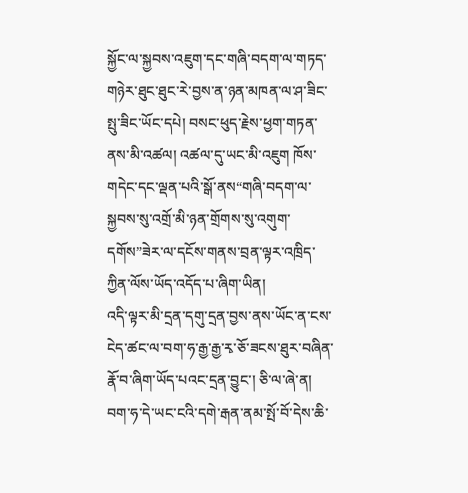སྐྱོང་ལ་སྐྱབས་འཇུག་དང་གཞི་བདག་ལ་གཏད་གཉེར་ཐུང་ཐུང་རེ་བྱས་ན་ཉན་མཁན་ལ་ཤ་ཟིང་སྤུ་ཟིང་ཡོང་དཔེ། བསང་ཕུད་རྗེས་ཕྱག་གཏན་ནས་མི་འཚལ། འཚལ་དུ་ཡང་མི་འཇུག ཁོས་གདེང་དང་ལྡན་པའི་སྒོ་ནས“གཞི་བདག་ལ་སྐྱབས་སུ་འགྲོ་མི་ཉན་གྲོགས་སུ་འགུག་དགོས”ཟེར་ལ་དངོས་གནས་བྲན་ལྟར་འཁྲིད་ཀྱིན་ལོས་ཡོད་འདོད་པ་ཞིག་ཡིན།
འདི་ལྟར་མི་དྲན་དགུ་དྲན་བྱས་ནས་ཡོང་ན་ངས་ངེད་ཚང་ལ་བག་ཧ་རྒྱ་རྒྱ་རྭ་ཅོ་ཟངས་ཐུར་བཞིན་རྣོ་བ་ཞིག་ཡོད་པའང་དྲན་བྱུང་། ཅི་ལ་ཞེ་ན། བག་ཧ་དེ་ཡང་ངའི་དགེ་རྒན་ནམ་སྤོ་བོ་དེས་ཆི་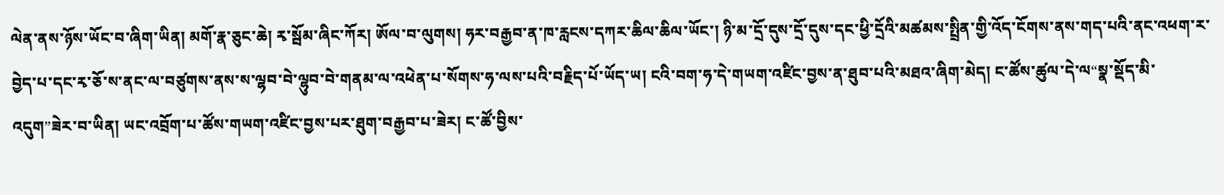ལེན་ནས་ཉོས་ཡོང་བ་ཞིག་ཡིན། མགོ་རྣ་ཅུང་ཆེ། རྭ་སྦོམ་ཞིང་ཀོར། ཨོལ་བ་ལུགས། ཧར་བརྒྱབ་ན་ཁ་རླངས་དཀར་ཆིལ་ཆིལ་ཡོང་། ཉི་མ་དྲོ་དུས་དྲོ་དུས་དང་ཕྱི་དྲོའི་མཚམས་སྤྲིན་གྱི་འོད་ངོགས་ནས་གད་པའི་ནང་འཕག་ར་བྱེད་པ་དང་རྭ་ཅོ་ས་ནང་ལ་བཙུགས་ནས་ས་ལྷབ་བེ་ལྷུབ་བེ་གནམ་ལ་འཕེན་པ་སོགས་ཧ་ལས་པའི་བརྗིད་པོ་ཡོད་ཡ། ངའི་བག་ཧ་དེ་གཡག་འཛིང་བྱས་ན་ཐུབ་པའི་མཐའ་ཞིག་མེད། ང་ཚོས་ཚུལ་དེ་ལ“སྣ་སྡོད་མི་འདུག”ཟེར་བ་ཡིན། ཡང་འབྲོག་པ་ཚོས་གཡག་འཛིང་བྱས་པར་ཐུག་བརྒྱབ་པ་ཟེར། ང་ཚོ་བྱིས་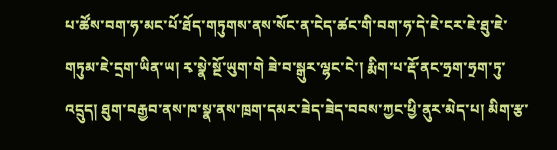པ་ཚོས་བག་ཧ་མང་པོ་ཐོད་གཏུགས་ནས་སོང་ན་ངེད་ཚང་གི་བག་ཧ་དེ་ཇེ་ངར་ཇེ་ཐུ་ཇེ་གཏུམ་ཇེ་དྲག་ཡིན་ཡ། རྭ་སྣེ་སྔོ་ཡུག་གེ ཟེ་བ་སྒུར་ལྷང་ངེ་། རྨིག་པ་རྡོ་ནང་ཧྲག་ཧྲག་ཏུ་འདྲུད། ཐུག་བརྒྱབ་ནས་ཁ་སྣ་ནས་ཁྲག་དམར་ཟེད་ཟེད་བབས་ཀྱང་ཕྱི་ནུར་མེད་པ། མིག་རྩ་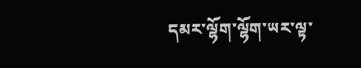དམར་ལྷོག་ལྷོག་ཡར་ལྟ་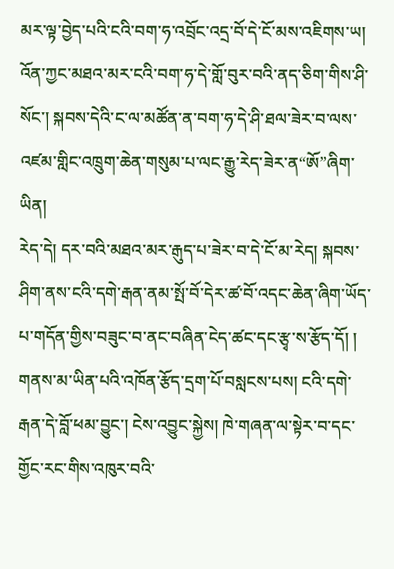མར་ལྟ་བྱེད་པའི་ངའི་བག་ཧ་འབྲོང་འདྲ་བོ་དེ་ངོ་མས་འཇིགས་ཡ། འོན་ཀྱང་མཐའ་མར་ངའི་བག་ཧ་དེ་གློ་བུར་བའི་ནད་ཅིག་གིས་ཤི་སོང་། སྐབས་དེའི་ང་ལ་མཚོན་ན་བག་ཧ་དེ་ཤི་ཐལ་ཟེར་བ་ལས་འཛམ་གླིང་འཁྲུག་ཆེན་གསུམ་པ་ལང་རྒྱུ་རེད་ཟེར་ན“ཨོ”ཞིག་ཡིན།
རེད་དེ། དར་བའི་མཐའ་མར་རྒུད་པ་ཟེར་བ་དེ་ངོ་མ་རེད། སྐབས་ཤིག་ནས་ངའི་དགེ་རྒན་ནམ་སྤོ་བོ་དེར་ཚ་བོ་འདང་ཆེན་ཞིག་ཡོད་པ་གདོན་གྱིས་བཟུང་བ་ནང་བཞིན་ངེད་ཚང་དང་རྩྭ་ས་རྩོད་དོ། ། གནས་མ་ཡིན་པའི་འཁོན་རྩོད་དྲག་པོ་བསླངས་པས། ངའི་དགེ་རྒན་དེ་བློ་ཕམ་བྱུང་། ངེས་འབྱུང་སྐྱེས། ཁེ་གཞན་ལ་སྟེར་བ་དང་གྱོང་རང་གིས་འཁུར་བའི་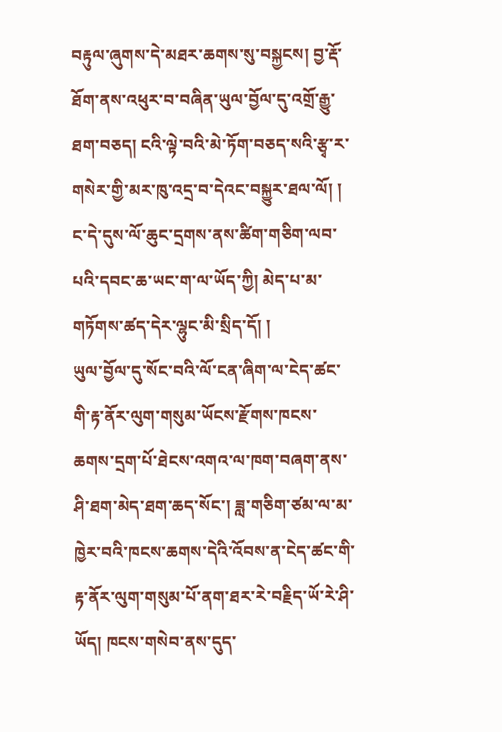བརྟུལ་ཞུགས་དེ་མཐར་ཆགས་སུ་བསྐྱངས། བྱ་རྡོ་ཐོག་ནས་འཕུར་བ་བཞིན་ཡུལ་བྱོལ་དུ་འགྲོ་རྒྱུ་ཐག་བཅད། ངའི་ལྟེ་བའི་མེ་ཏོག་བཅད་སའི་རྩྭ་ར་གསེར་གྱི་མར་ཁུ་འདྲ་བ་དེའང་བསྐྱུར་ཐལ་ལོ། ། ང་དེ་དུས་ལོ་ཆུང་དྲགས་ནས་ཚིག་གཅིག་ལབ་པའི་དབང་ཆ་ཡང་ག་ལ་ཡོད་ཀྱི། མེད་པ་མ་གཏོགས་ཚད་དེར་ལྷུང་མི་སྲིད་དོ། །
ཡུལ་བྱོལ་དུ་སོང་བའི་ལོ་ངན་ཞིག་ལ་ངེད་ཚང་གི་རྟ་ནོར་ལུག་གསུམ་ཡོངས་རྫོགས་ཁངས་ཆགས་དྲག་པོ་ཐེངས་འགའ་ལ་ཁག་བཞག་ནས་ཤི་ཐག་མེད་ཐག་ཆད་སོང་། ཟླ་གཅིག་ཙམ་ལ་མ་ཁྱེར་བའི་ཁངས་ཆགས་དེའི་འོབས་ན་ངེད་ཚང་གི་རྟ་ནོར་ལུག་གསུམ་པོ་ནག་ཐར་རེ་བརྗིད་ཡོ་རེ་ཤི་ཡོད། ཁངས་གསེབ་ནས་དུད་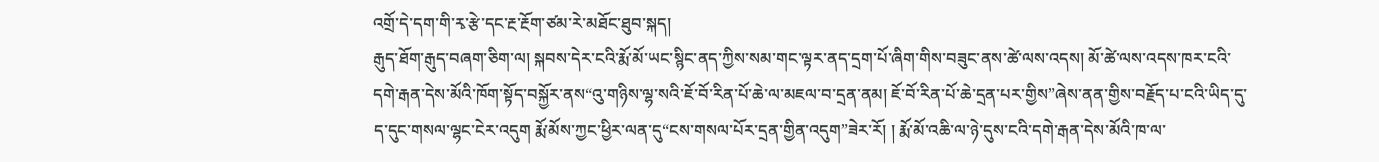འགྲོ་དེ་དག་གི་རྭ་རྩེ་དང་རྔ་རྔོག་ཙམ་རེ་མཐོང་ཐུབ་སྐད།
རྒུད་ཐོག་རྒུད་བཞག་ཅིག་ལ། སྐབས་དེར་ངའི་རྨོ་མོ་ཡང་སྙིང་ནད་ཀྱིས་སམ་གང་ལྟར་ནད་དྲག་པོ་ཞིག་གིས་བཟུང་ནས་ཚེ་ལས་འདས། མོ་ཚེ་ལས་འདས་ཁར་ངའི་དགེ་རྒན་དེས་མོའི་ཁོག་སྟོད་བསྐྱོར་ནས“འུ་གཉིས་ལྷ་སའི་ཇོ་བོ་རིན་པོ་ཆེ་ལ་མཇལ་བ་དྲན་ནམ། ཇོ་བོ་རིན་པོ་ཆེ་དྲན་པར་གྱིས”ཞེས་ནན་གྱིས་བརྗོད་པ་ངའི་ཡིད་དུ་ད་དུང་གསལ་ལྷང་ངེར་འདུག རྨོ་མོས་ཀྱང་ཕྱིར་ལན་དུ“ངས་གསལ་པོར་དྲན་གྱིན་འདུག”ཟེར་རོ། ། རྨོ་མོ་འཆི་ལ་ཉེ་དུས་ངའི་དགེ་རྒན་དེས་མོའི་ཁ་ལ་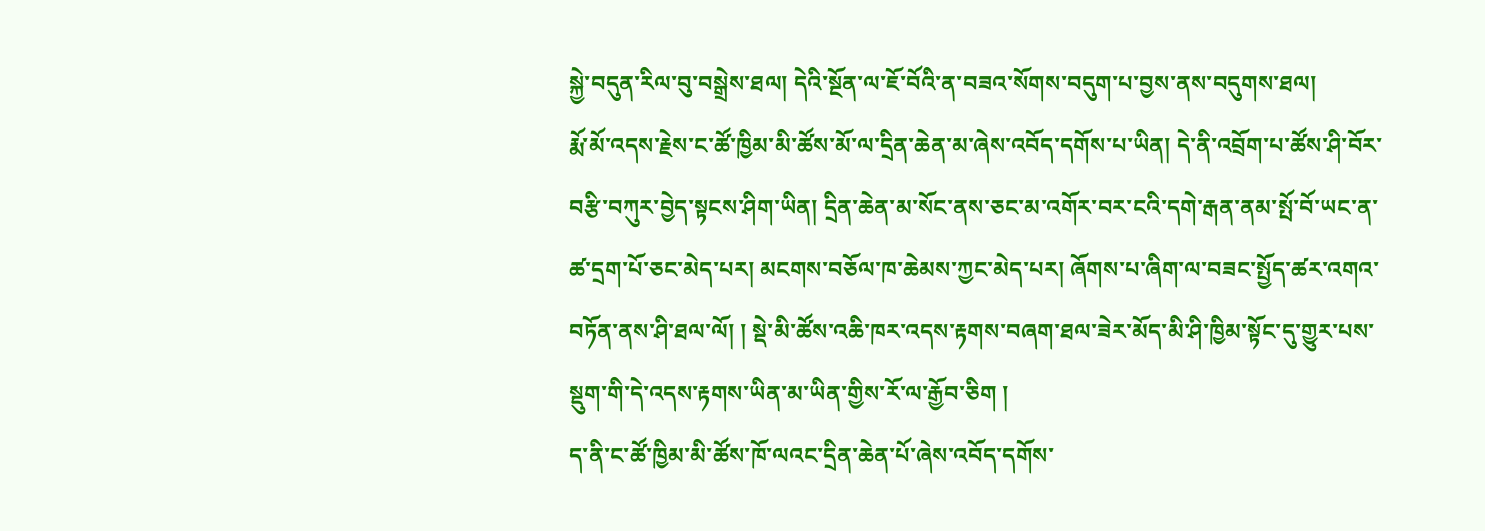སྐྱེ་བདུན་རིལ་བུ་བསྒྲེས་ཐལ། དེའི་སྔོན་ལ་ཇོ་བོའི་ན་བཟའ་སོགས་བདུག་པ་བྱས་ནས་བདུགས་ཐལ།
རྨོ་མོ་འདས་རྗེས་ང་ཚོ་ཁྱིམ་མི་ཚོས་མོ་ལ་དྲིན་ཆེན་མ་ཞེས་འབོད་དགོས་པ་ཡིན། དེ་ནི་འབྲོག་པ་ཚོས་ཤི་བོར་བརྩི་བཀུར་བྱེད་སྟངས་ཤིག་ཡིན། དྲིན་ཆེན་མ་སོང་ནས་ཅང་མ་འགོར་བར་ངའི་དགེ་རྒན་ནམ་སྤོ་བོ་ཡང་ན་ཚ་དྲག་པོ་ཅང་མེད་པར། མངགས་བཅོལ་ཁ་ཆེམས་ཀྱང་མེད་པར། ཞོགས་པ་ཞིག་ལ་བཟང་སྤྱོད་ཚར་འགའ་བཏོན་ནས་ཤི་ཐལ་ལོ། ། སྡེ་མི་ཚོས་འཆི་ཁར་འདས་རྟགས་བཞག་ཐལ་ཟེར་མོད་མི་ཤི་ཁྱིམ་སྟོང་དུ་གྱུར་པས་སྡུག་གི་དེ་འདས་རྟགས་ཡིན་མ་ཡིན་གྱིས་རོ་ལ་རྒྱོབ་ཅིག །
ད་ནི་ང་ཚོ་ཁྱིམ་མི་ཚོས་ཁོ་ལའང་དྲིན་ཆེན་པོ་ཞེས་འབོད་དགོས་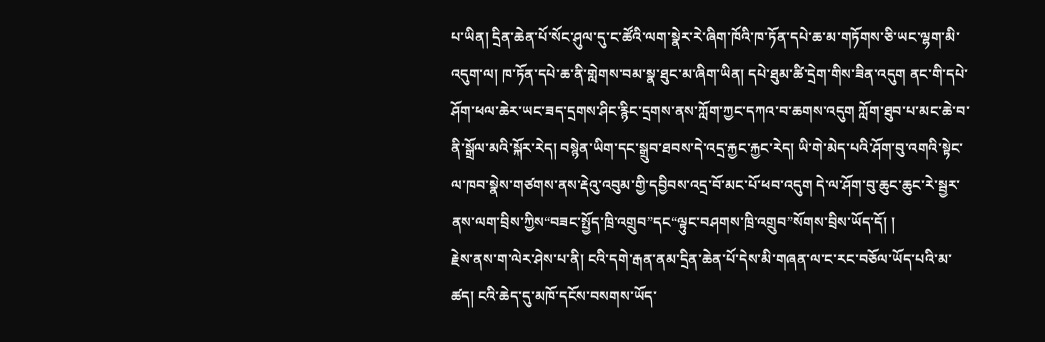པ་ཡིན། དྲིན་ཆེན་པོ་སོང་ཤུལ་དུ་ང་ཚོའི་ལག་སྣེར་རེ་ཞིག་ཁོའི་ཁ་ཏོན་དཔེ་ཆ་མ་གཏོགས་ཅི་ཡང་ལྷག་མི་འདུག་ལ། ཁ་ཏོན་དཔེ་ཆ་ནི་གླེགས་བམ་སྣ་ཐུང་མ་ཞིག་ཡིན། དཔེ་ཐུམ་ཚི་དྲེག་གིས་ཟིན་འདུག ནང་གི་དཔེ་ཤོག་ཕལ་ཆེར་ཡང་ཟད་དྲགས་ཤིང་རྙིང་དྲགས་ནས་ཀློག་ཀྱང་དཀའ་བ་ཆགས་འདུག ཀློག་ཐུབ་པ་མང་ཆེ་བ་ནི་སྒྲོལ་མའི་སྐོར་རེད། བསྙེན་ཡིག་དང་སྒྲུབ་ཐབས་དེ་འདྲ་རྐྱང་རྐྱང་རེད། ཡི་གེ་མེད་པའི་ཤོག་བུ་འགའི་སྟེང་ལ་ཁབ་སྣེས་གཙགས་ནས་རྡེའུ་འབུམ་གྱི་དབྱིབས་འདྲ་བོ་མང་པོ་ཕབ་འདུག དེ་ལ་ཤོག་བུ་ཆུང་ཆུང་རེ་སྦྱར་ནས་ལག་བྲིས་ཀྱིས“བཟང་སྤྱོད་ཁྲི་འགྲུབ”དང“ལྟུང་བཤགས་ཁྲི་འགྲུབ”སོགས་བྲིས་ཡོད་དོ། །
རྗེས་ནས་ག་ལེར་ཤེས་པ་ནི། ངའི་དགེ་རྒན་ནམ་དྲིན་ཆེན་པོ་དེས་མི་གཞན་ལ་ང་རང་བཅོལ་ཡོད་པའི་མ་ཚད། ངའི་ཆེད་དུ་མཁོ་དངོས་བསགས་ཡོད་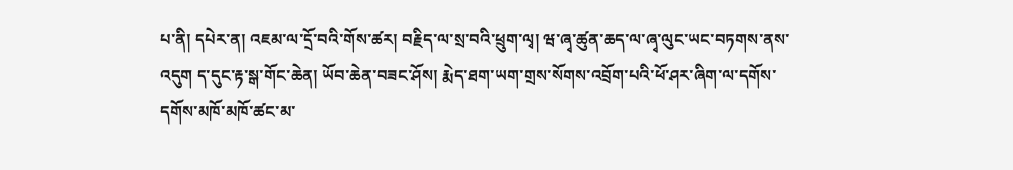པ་ནི། དཔེར་ན། འཇམ་ལ་དྲོ་བའི་གོས་ཚར། བརྗིད་ལ་སྲ་བའི་ཕྲུག་ལྭ། ཝ་ཞྭ་ཚུན་ཆད་ལ་ཞྭ་ལུང་ཡང་བཏགས་ནས་འདུག ད་དུང་རྟ་སྒ་གོང་ཆེན། ཡོབ་ཆེན་བཟང་ཤོས། རྨེད་ཐག་ཡག་གྲས་སོགས་འབྲོག་པའི་ཕོ་ཤར་ཞིག་ལ་དགོས་དགོས་མཁོ་མཁོ་ཚང་མ་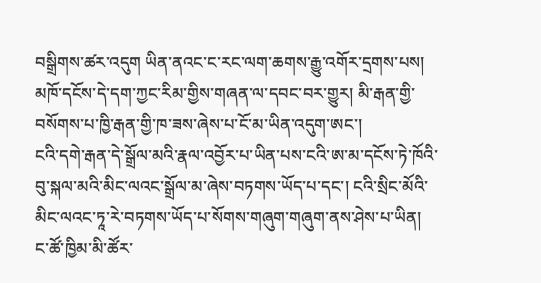བསྒྲིགས་ཚར་འདུག ཡིན་ནའང་ང་རང་ལག་ཆགས་རྒྱུ་འགོར་དྲགས་པས། མཁོ་དངོས་དེ་དག་ཀྱང་རིམ་གྱིས་གཞན་ལ་དབང་བར་གྱུར། མི་རྒན་གྱི་བསོགས་པ་ཁྱི་རྒན་གྱི་ཁ་ཟས་ཞེས་པ་ངོ་མ་ཡིན་འདུག་ཨང་།
ངའི་དགེ་རྒན་དེ་སྒྲོལ་མའི་རྣལ་འབྱོར་པ་ཡིན་པས་ངའི་ཨ་མ་དངོས་ཏེ་ཁོའི་བུ་སྐལ་མའི་མིང་ལའང་སྒྲོལ་མ་ཞེས་བཏགས་ཡོད་པ་དང་། ངའི་སྲིང་མོའི་མིང་ལའང་ཏཱ་རེ་བཏགས་ཡོད་པ་སོགས་གཞུག་གཞུག་ནས་ཤེས་པ་ཡིན།
ང་ཚོ་ཁྱིམ་མི་ཚོར་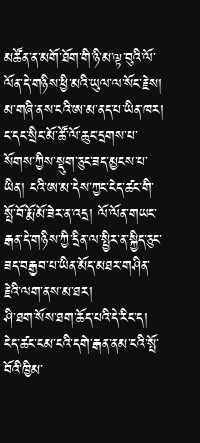མཚོན་ན་མགོ་ཐོག་གི་ཉི་མ་ལྟ་བུའི་ལོ་ལོན་དེ་གཉིས་ཕྱི་མའི་ཡུལ་ལ་སོང་རྗེས། མ་གཞི་ནས་ངའི་ཨ་མ་ནད་པ་ཡིན་ཁར། ང་དང་སྲིང་མོ་ཚོ་ལོ་ཆུང་དྲགས་པ་སོགས་ཀྱིས་སྡུག་ཅུང་ཟད་མྱངས་པ་ཡིན། ངའི་ཨ་མ་དེས་ཀྱང་ངེད་ཚང་གི་སྤོ་བོ་རྨོ་མོ་ཟེར་ན་འདྲ། ལོ་ལོན་གཡང་རྒན་དེ་གཉིས་ཀྱི་དྲིན་ལ་སྤྱིར་ན་སྐྱིད་ཅུང་ཟད་བརྒྱབ་པ་ཡིན་མོད་མཐར་གཤིན་རྗེའི་ལག་ནས་མ་ཐར།
ཤི་ཐག་སོས་ཐག་ཆོད་པའི་དེ་རིང་ད། ངེད་ཚང་ངམ་ངའི་དགེ་རྒན་ནམ་ངའི་སྤོ་བོའི་ཁྱིམ་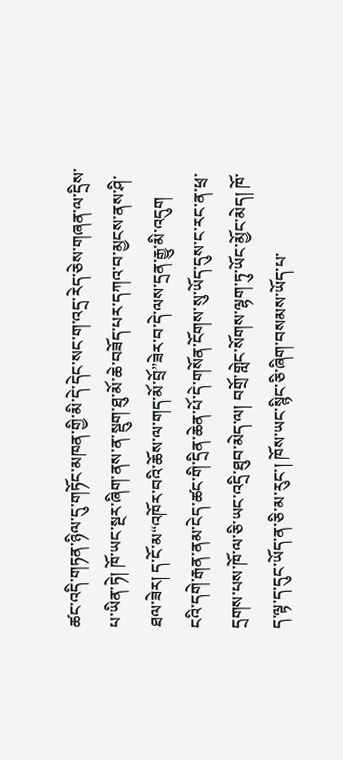ཚང་འདི་གཏན་ཉིལ་དུ་གཏོང་མཁན་གྱི་མི་དེ་དེང་སང་ག་འདྲ་རེད་ཅེས་གཞན་ལ་དྲིས་པ་ཡིན་ཏེ། ཁོ་ཡང་སྔར་ཞིག་ནས་ན་སྡུག་ཐུ་མོ་ཆེ་བཟོད་པར་དཀའ་བ་མྱངས་ནས་ཤི་ཐལ་ཟེར། ད་ངོ་མ“འཁོར་བའི་ཆོས་ལ་གད་མོ་བྲོ”ཟེར་བ་དེ་ལས་དྲན་རྒྱུ་མི་འདུག
ངའི་དགེ་རྒན་ནམ་ངེད་ཚང་གི་དྲིན་ཆེན་པོ་དེ་གསོན་ངོགས་སུ་ཡོད་དུས་ང་རང་ན་ཕྲ་དྲགས་པས་ཁོ་ལ་ཅི་ཡང་འདྲི་ཐུབ་མེད་ལ། བགྲོ་གླེང་སོགས་ལྷག་ཏུ་ཡོང་མྱོང་མེད། ཁོ་ད་ལྟ་ད་དུང་ཡོད་ན་ཅི་མ་རུང་། ཁོས་ཡང་སྙིང་ཅི་ཞིག་བསམས་ཡོད་པ་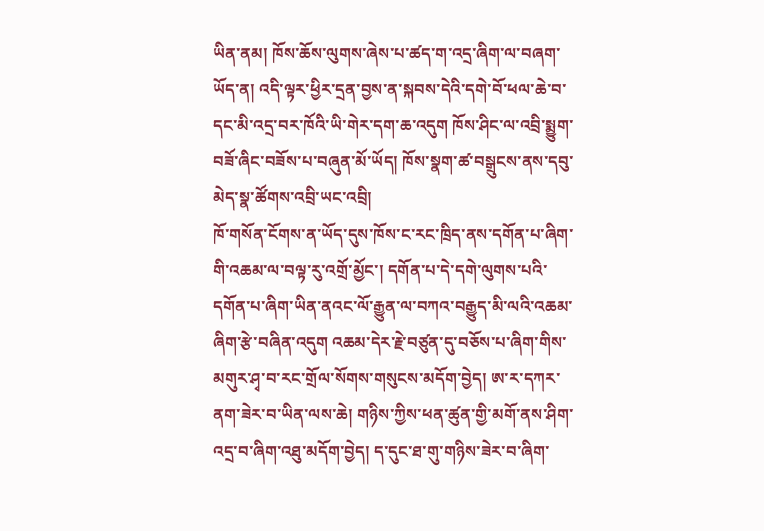ཡིན་ནམ། ཁོས་ཆོས་ལུགས་ཞེས་པ་ཚད་ག་འདྲ་ཞིག་ལ་བཞག་ཡོད་ན། འདི་ལྟར་ཕྱིར་དྲན་བྱས་ན་སྐབས་དེའི་དགེ་བོ་ཕལ་ཆེ་བ་དང་མི་འདྲ་བར་ཁོའི་ཡི་གེར་དག་ཆ་འདུག ཁོས་ཤིང་ལ་འབྲི་སྨྱུག་བཟོ་ཞིང་བཟོས་པ་བཞུན་མོ་ཡོད། ཁོས་སྣག་ཚ་བསྒྲུངས་ནས་དབུ་མེད་སྣ་ཚོགས་འབྲི་ཡང་འབྲི།
ཁོ་གསོན་ངོགས་ན་ཡོད་དུས་ཁོས་ང་རང་ཁྲིད་ནས་དགོན་པ་ཞིག་གི་འཆམ་ལ་བལྟ་རུ་འགྲོ་མྱོང་། དགོན་པ་དེ་དགེ་ལུགས་པའི་དགོན་པ་ཞིག་ཡིན་ནའང་ལོ་རྒྱུན་ལ་བཀའ་བརྒྱུད་མི་ལའི་འཆམ་ཞིག་རྩེ་བཞིན་འདུག འཆམ་དེར་རྗེ་བཙུན་དུ་བཅོས་པ་ཞིག་གིས་མགུར་ཤྭ་བ་རང་གྲོལ་སོགས་གསུངས་མདོག་བྱེད། ཨ་ར་དཀར་ནག་ཟེར་བ་ཡིན་ལས་ཆེ། གཉིས་ཀྱིས་ཕན་ཚུན་གྱི་མགོ་ནས་ཤིག་འདྲ་བ་ཞིག་འཐུ་མདོག་བྱེད། ད་དུང་ཐ་གུ་གཉིས་ཟེར་བ་ཞིག་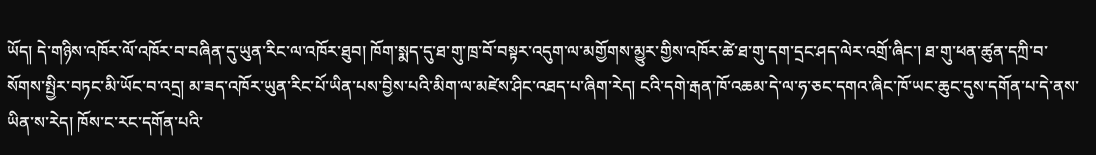ཡོད། དེ་གཉིས་འཁོར་ལོ་འཁོར་བ་བཞིན་དུ་ཡུན་རིང་ལ་འཁོར་ཐུབ། ཁོག་སྨད་དུ་ཐ་གུ་ཁྲ་བོ་བསྟར་འདུག་ལ་མགྱོགས་མྱུར་གྱིས་འཁོར་ཚེ་ཐ་གུ་དག་དྲང་ཤད་ལེར་འགྲོ་ཞིང་། ཐ་གུ་ཕན་ཚུན་དཀྲི་བ་སོགས་སྤྱིར་བཏང་མི་ཡོང་བ་འདྲ། མ་ཟད་འཁོར་ཡུན་རིང་པོ་ཡིན་པས་བྱིས་པའི་མིག་ལ་མཛེས་ཤིང་འཐད་པ་ཞིག་རེད། ངའི་དགེ་རྒན་ཁོ་འཆམ་དེ་ལ་ཧ་ཅང་དགའ་ཞིང་ཁོ་ཡང་ཆུང་དུས་དགོན་པ་དེ་ནས་ཡིན་ས་རེད། ཁོས་ང་རང་དགོན་པའི་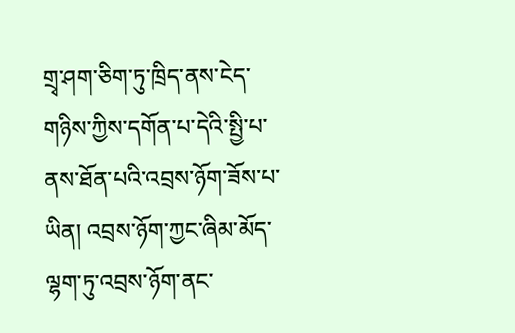གྲྭ་ཤག་ཅིག་ཏུ་ཁྲིད་ནས་ངེད་གཉིས་ཀྱིས་དགོན་པ་དེའི་སྤྱི་པ་ནས་ཐོན་པའི་འབྲས་ཉོག་ཟོས་པ་ཡིན། འབྲས་ཉོག་ཀྱང་ཞིམ་མོད་ལྷག་ཏུ་འབྲས་ཉོག་ནང་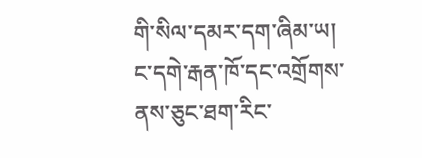གི་སིལ་དམར་དག་ཞིམ་ཡ། ང་དགེ་རྒན་ཁོ་དང་འགྲོགས་ནས་ཅུང་ཐག་རིང་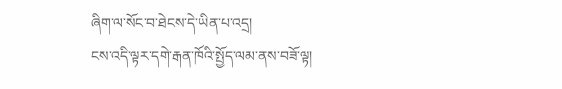ཞིག་ལ་སོང་བ་ཐེངས་དེ་ཡིན་པ་འདྲ།
ངས་འདི་ལྟར་དགེ་རྒན་ཁོའི་སྤྱོད་ལམ་ནས་བཟོ་ལྟ།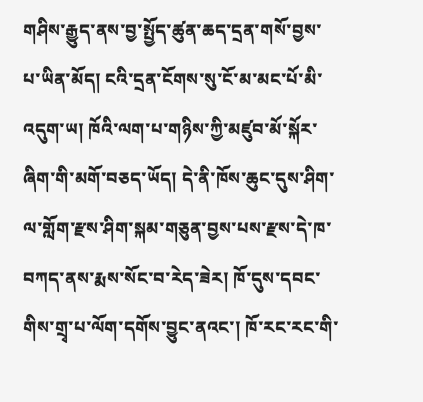གཤིས་རྒྱུད་ནས་བྱ་སྤྱོད་ཚུན་ཆད་དྲན་གསོ་བྱས་པ་ཡིན་མོད། ངའི་དྲན་ངོགས་སུ་ངོ་མ་མང་པོ་མི་འདུག་ཡ། ཁོའི་ལག་པ་གཉིས་ཀྱི་མཛུབ་མོ་སྐོར་ཞིག་གི་མགོ་བཅད་ཡོད། དེ་ནི་ཁོས་ཆུང་དུས་ཤིག་ལ་གློག་རྫས་ཤིག་སྐམ་གཅུན་བྱས་པས་རྫས་དེ་ཁ་བཀད་ནས་རྨས་སོང་བ་རེད་ཟེར། ཁོ་དུས་དབང་གིས་གྲྭ་པ་ལོག་དགོས་བྱུང་ནའང་། ཁོ་རང་རང་གི་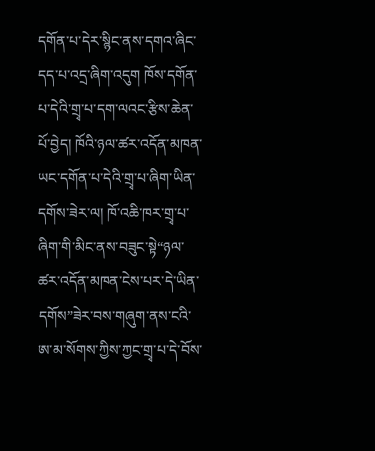དགོན་པ་དེར་སྙིང་ནས་དགའ་ཞིང་དད་པ་འདྲ་ཞིག་འདུག ཁོས་དགོན་པ་དེའི་གྲྭ་པ་དག་ལའང་རྩིས་ཆེན་པོ་བྱེད། ཁོའི་ཉལ་ཚར་འདོན་མཁན་ཡང་དགོན་པ་དེའི་གྲྭ་པ་ཞིག་ཡིན་དགོས་ཟེར་ལ། ཁོ་འཆི་ཁར་གྲྭ་པ་ཞིག་གི་མིང་ནས་བཟུང་སྟེ“ཉལ་ཚར་འདོན་མཁན་ངེས་པར་དེ་ཡིན་དགོས”ཟེར་བས་གཞུག་ནས་ངའི་ཨ་མ་སོགས་ཀྱིས་ཀྱང་གྲྭ་པ་དེ་བོས་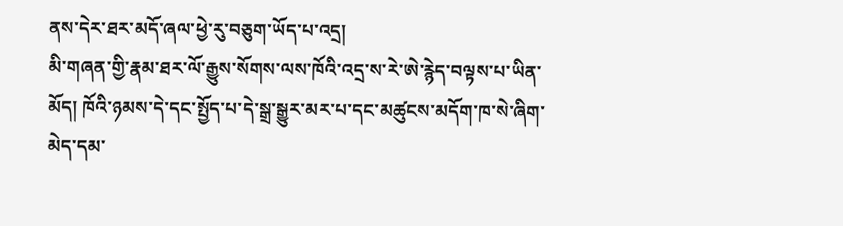ནས་དེར་ཐར་མདོ་ཞལ་ཕྱེ་རུ་བཅུག་ཡོད་པ་འདྲ།
མི་གཞན་གྱི་རྣམ་ཐར་ལོ་རྒྱུས་སོགས་ལས་ཁོའི་འདྲ་ས་རེ་ཨེ་རྙེད་བལྟས་པ་ཡིན་མོད། ཁོའི་ཉམས་དེ་དང་སྤྱོད་པ་དེ་སྒྲ་སྒྱུར་མར་པ་དང་མཚུངས་མདོག་ཁ་སེ་ཞིག་མེད་དམ་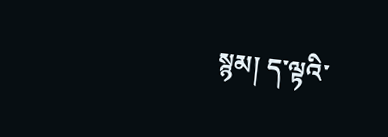སྙམ། ད་ལྟའི་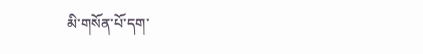མི་གསོན་པོ་དག་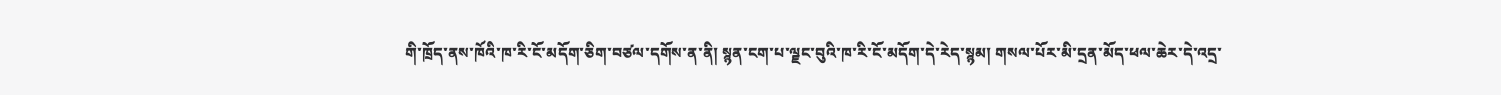གི་ཁྲོད་ནས་ཁོའི་ཁ་རི་ངོ་མདོག་ཅིག་བཙལ་དགོས་ན་ནི། སྙན་ངག་པ་ལྗང་བུའི་ཁ་རི་ངོ་མདོག་དེ་རེད་སྙམ། གསལ་པོར་མི་དྲན་མོད་ཕལ་ཆེར་དེ་འདྲ་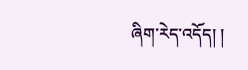ཞིག་རེད་འདོད། །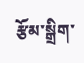རྩོམ་སྒྲིག་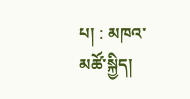པ། : མཁའ་མཚོ་སྐྱིད།